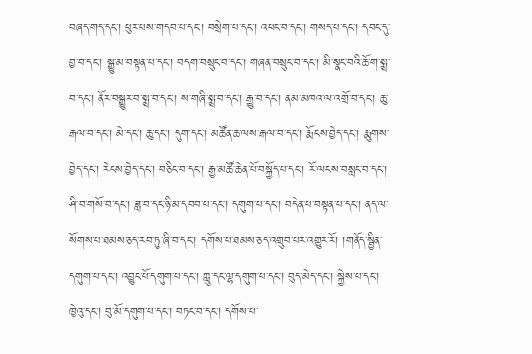བཞད་གད་དང་། ཕུར་པས་གདབ་པ་དང་། བསྲེག་པ་དང་། འཕང་བ་དང་། གསད་པ་དང་། དབང་དུ་བྱ་བ་དང་། སྒྱུ་མ་བསྟན་པ་དང་། བདག་བསྲུང་བ་དང་། གཞན་བསྲུང་བ་དང་། མི་སྣང་བའི་ཆོ་ག་སྨྲ་བ་དང་། ནོར་བསྒྱུར་བ་སྨྲ་བ་དང་། ས་གཞི་སྨྲ་བ་དང་། རྒྱུ་བ་དང་། ནམ་མཁའ་ལ་འགྲོ་བ་དང་། ཆུ་རྒལ་བ་དང་། མེ་དང་། ཆུ་དང་། དུག་དང་། མཚོན་ཆ་ལས་རྒལ་བ་དང་། རྨོངས་བྱེད་དང་། རྨུགས་བྱེད་དང་། རེངས་བྱེད་དང་། བཅིང་བ་དང་། རྒྱ་མཚོ་ཆེན་པོ་བསྐྱོད་པ་དང་། རོ་ལངས་བསླང་བ་དང་། ཤི་བ་གསོ་བ་དང་། ཟླ་བ་དང་ཉི་མ་དབབ་པ་དང་། དགུག་པ་དང་། བདེན་པ་བསྟན་པ་དང་། ནད་ལ་སོགས་པ་ཐམས་ཅད་རབ་ཏུ་ཞི་བ་དང་། དགོས་པ་ཐམས་ཅད་འགྲུབ་པར་འགྱུར་རོ། །གནོད་སྦྱིན་དགུག་པ་དང་། འབྱུང་པོ་དགུག་པ་དང་། ཀླུ་དང་ལྷ་དགུག་པ་དང་། བུད་མེད་དང་། སྐྱེས་པ་དང་། ཁྱེའུ་དང་། བུ་མོ་དགུག་པ་དང་། བཏང་བ་དང་། དགོས་པ་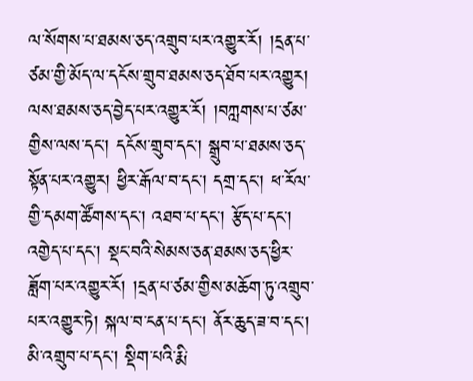ལ་སོགས་པ་ཐམས་ཅད་འགྲུབ་པར་འགྱུར་རོ། །དྲན་པ་ཙམ་གྱི་མོད་ལ་དངོས་གྲུབ་ཐམས་ཅད་ཐོབ་པར་འགྱུར། ལས་ཐམས་ཅད་བྱེད་པར་འགྱུར་རོ། །བཀླགས་པ་ཙམ་གྱིས་ལས་དང་། དངོས་གྲུབ་དང་། སྒྲུབ་པ་ཐམས་ཅད་སྟོན་པར་འགྱུར། ཕྱིར་རྒོལ་བ་དང་། དགྲ་དང་། ཕ་རོལ་གྱི་དམག་ཚོགས་དང་། འཐབ་པ་དང་། རྩོད་པ་དང་། འགྱེད་པ་དང་། སྡང་བའི་སེམས་ཅན་ཐམས་ཅད་ཕྱིར་ཟློག་པར་འགྱུར་རོ། །དྲན་པ་ཙམ་གྱིས་མཆོག་ཏུ་འགྲུབ་པར་འགྱུར་ཏེ། སྐལ་བ་ངན་པ་དང་། ནོར་ཆུད་ཟ་བ་དང་། མི་འགྲུབ་པ་དང་། སྡིག་པའི་རྨི་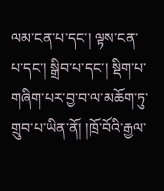ལམ་ངན་པ་དང་། ལྟས་ངན་པ་དང་། སྒྲིབ་པ་དང་། སྡིག་པ་གཞིག་པར་བྱ་བ་ལ་མཆོག་ཏུ་གྲུབ་པ་ཡིན་ནོ། །ཁྲོ་བོའི་རྒྱལ་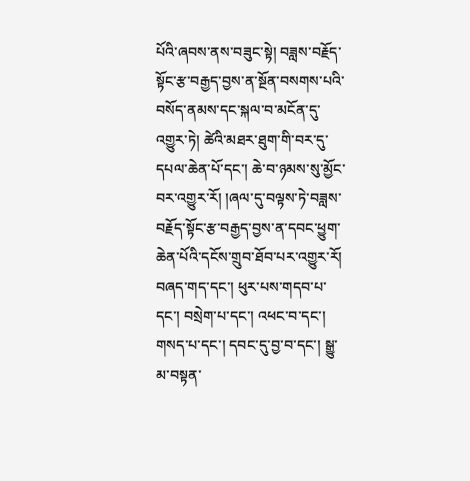པོའི་ཞབས་ནས་བཟུང་སྟེ། བཟླས་བརྗོད་སྟོང་རྩ་བརྒྱད་བྱས་ན་སྔོན་བསགས་པའི་བསོད་ནམས་དང་སྐལ་བ་མངོན་དུ་འགྱུར་ཏེ། ཚེའི་མཐར་ཐུག་གི་བར་དུ་དཔལ་ཆེན་པོ་དང་། ཆེ་བ་ཉམས་སུ་མྱོང་བར་འགྱུར་རོ། །ཞལ་དུ་བལྟས་ཏེ་བཟླས་བརྗོད་སྟོང་རྩ་བརྒྱད་བྱས་ན་དབང་ཕྱུག་ཆེན་པོའི་དངོས་གྲུབ་ཐོབ་པར་འགྱུར་རོ།
བཞད་གད་དང་། ཕུར་པས་གདབ་པ་དང་། བསྲེག་པ་དང་། འཕང་བ་དང་། གསད་པ་དང་། དབང་དུ་བྱ་བ་དང་། སྒྱུ་མ་བསྟན་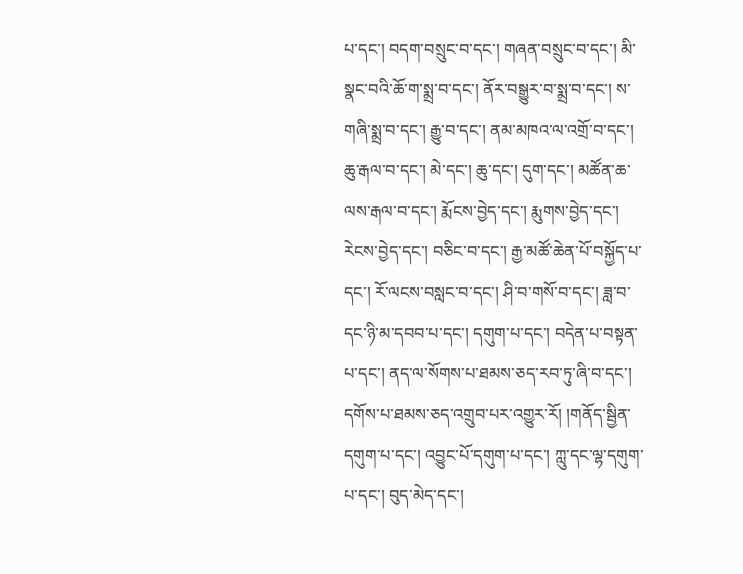པ་དང་། བདག་བསྲུང་བ་དང་། གཞན་བསྲུང་བ་དང་། མི་སྣང་བའི་ཆོ་ག་སྨྲ་བ་དང་། ནོར་བསྒྱུར་བ་སྨྲ་བ་དང་། ས་གཞི་སྨྲ་བ་དང་། རྒྱུ་བ་དང་། ནམ་མཁའ་ལ་འགྲོ་བ་དང་། ཆུ་རྒལ་བ་དང་། མེ་དང་། ཆུ་དང་། དུག་དང་། མཚོན་ཆ་ལས་རྒལ་བ་དང་། རྨོངས་བྱེད་དང་། རྨུགས་བྱེད་དང་། རེངས་བྱེད་དང་། བཅིང་བ་དང་། རྒྱ་མཚོ་ཆེན་པོ་བསྐྱོད་པ་དང་། རོ་ལངས་བསླང་བ་དང་། ཤི་བ་གསོ་བ་དང་། ཟླ་བ་དང་ཉི་མ་དབབ་པ་དང་། དགུག་པ་དང་། བདེན་པ་བསྟན་པ་དང་། ནད་ལ་སོགས་པ་ཐམས་ཅད་རབ་ཏུ་ཞི་བ་དང་། དགོས་པ་ཐམས་ཅད་འགྲུབ་པར་འགྱུར་རོ། །གནོད་སྦྱིན་དགུག་པ་དང་། འབྱུང་པོ་དགུག་པ་དང་། ཀླུ་དང་ལྷ་དགུག་པ་དང་། བུད་མེད་དང་།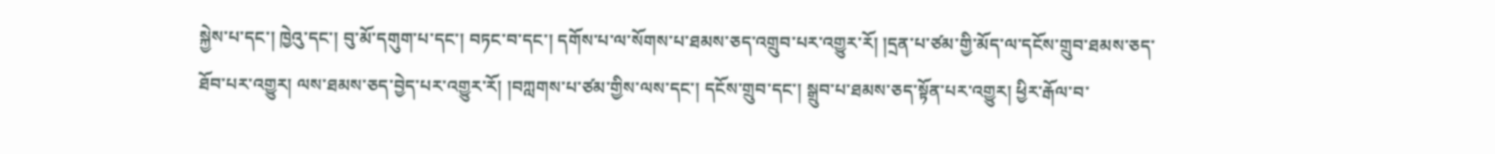སྐྱེས་པ་དང་། ཁྱེའུ་དང་། བུ་མོ་དགུག་པ་དང་། བཏང་བ་དང་། དགོས་པ་ལ་སོགས་པ་ཐམས་ཅད་འགྲུབ་པར་འགྱུར་རོ། །དྲན་པ་ཙམ་གྱི་མོད་ལ་དངོས་གྲུབ་ཐམས་ཅད་ཐོབ་པར་འགྱུར། ལས་ཐམས་ཅད་བྱེད་པར་འགྱུར་རོ། །བཀླགས་པ་ཙམ་གྱིས་ལས་དང་། དངོས་གྲུབ་དང་། སྒྲུབ་པ་ཐམས་ཅད་སྟོན་པར་འགྱུར། ཕྱིར་རྒོལ་བ་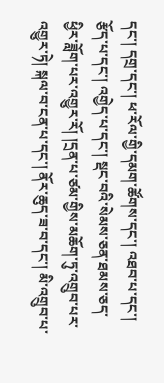དང་། དགྲ་དང་། ཕ་རོལ་གྱི་དམག་ཚོགས་དང་། འཐབ་པ་དང་། རྩོད་པ་དང་། འགྱེད་པ་དང་། སྡང་བའི་སེམས་ཅན་ཐམས་ཅད་ཕྱིར་ཟློག་པར་འགྱུར་རོ། །དྲན་པ་ཙམ་གྱིས་མཆོག་ཏུ་འགྲུབ་པར་འགྱུར་ཏེ། སྐལ་བ་ངན་པ་དང་། ནོར་ཆུད་ཟ་བ་དང་། མི་འགྲུབ་པ་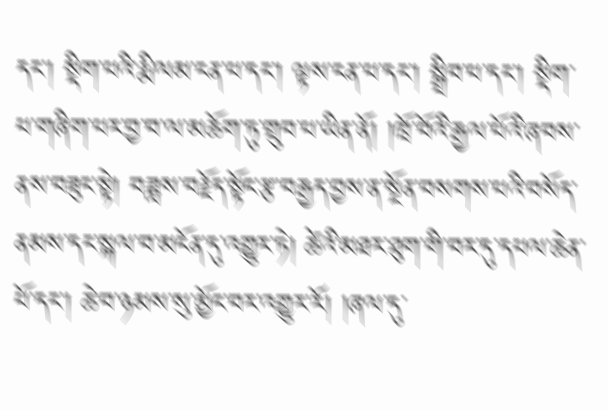དང་། སྡིག་པའི་རྨི་ལམ་ངན་པ་དང་། ལྟས་ངན་པ་དང་། སྒྲིབ་པ་དང་། སྡིག་པ་གཞིག་པར་བྱ་བ་ལ་མཆོག་ཏུ་གྲུབ་པ་ཡིན་ནོ། །ཁྲོ་བོའི་རྒྱལ་པོའི་ཞབས་ནས་བཟུང་སྟེ། བཟླས་བརྗོད་སྟོང་རྩ་བརྒྱད་བྱས་ན་སྔོན་བསགས་པའི་བསོད་ནམས་དང་སྐལ་བ་མངོན་དུ་འགྱུར་ཏེ། ཚེའི་མཐར་ཐུག་གི་བར་དུ་དཔལ་ཆེན་པོ་དང་། ཆེ་བ་ཉམས་སུ་མྱོང་བར་འགྱུར་རོ། །ཞལ་དུ་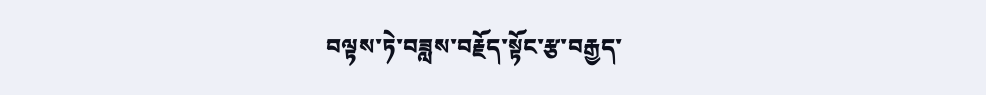བལྟས་ཏེ་བཟླས་བརྗོད་སྟོང་རྩ་བརྒྱད་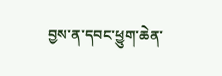བྱས་ན་དབང་ཕྱུག་ཆེན་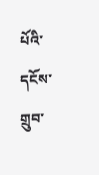པོའི་དངོས་གྲུབ་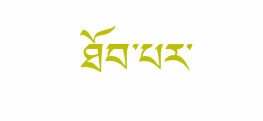ཐོབ་པར་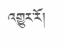འགྱུར་རོ།